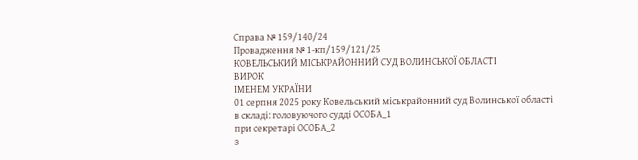Справа № 159/140/24
Провадження № 1-кп/159/121/25
КОВЕЛЬСЬКИЙ МІСЬКРАЙОННИЙ СУД ВОЛИНСЬКОЇ ОБЛАСТІ
ВИРОК
ІМЕНЕМ УКРАЇНИ
01 серпня 2025 року Ковельський міськрайонний суд Волинської області
в складі: головуючого судді ОСОБА_1
при секретарі ОСОБА_2
з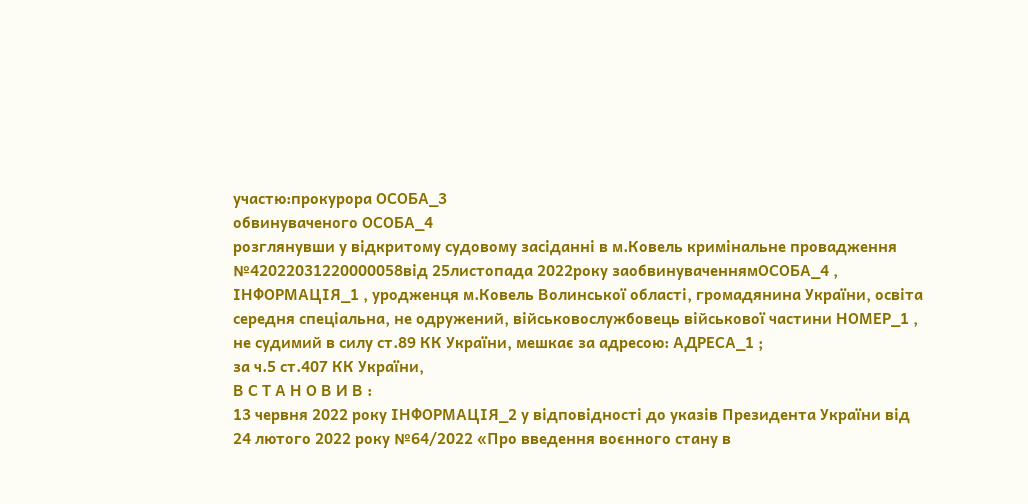участю:прокурора ОСОБА_3
обвинуваченого ОСОБА_4
розглянувши у відкритому судовому засіданні в м.Ковель кримінальне провадження №42022031220000058від 25листопада 2022року заобвинуваченнямОСОБА_4 , ІНФОРМАЦІЯ_1 , уродженця м.Ковель Волинської області, громадянина України, освіта середня спеціальна, не одружений, військовослужбовець військової частини НОМЕР_1 , не судимий в силу ст.89 КК України, мешкає за адресою: АДРЕСА_1 ;
за ч.5 ст.407 КК України,
В С Т А Н О В И В :
13 червня 2022 року ІНФОРМАЦІЯ_2 у відповідності до указів Президента України від 24 лютого 2022 року №64/2022 «Про введення воєнного стану в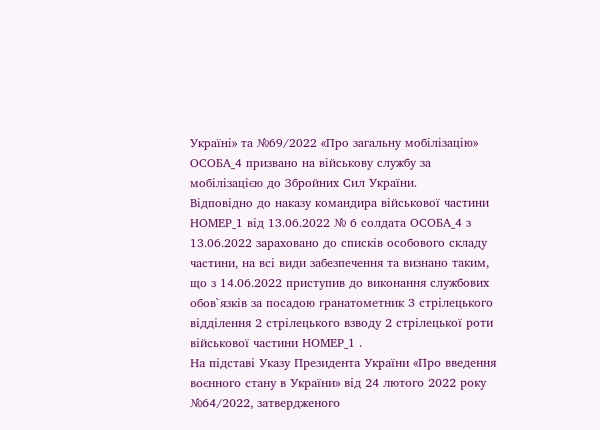Україні» та №69/2022 «Про загальну мобілізацію» ОСОБА_4 призвано на військову службу за мобілізацією до Збройних Сил України.
Відповідно до наказу командира військової частини НОМЕР_1 від 13.06.2022 № 6 солдата ОСОБА_4 з 13.06.2022 зараховано до списків особового складу частини, на всі види забезпечення та визнано таким, що з 14.06.2022 приступив до виконання службових обов`язків за посадою гранатометник 3 стрілецького відділення 2 стрілецького взводу 2 стрілецької роти військової частини НОМЕР_1 .
На підставі Указу Президента України «Про введення воєнного стану в України» від 24 лютого 2022 року №64/2022, затвердженого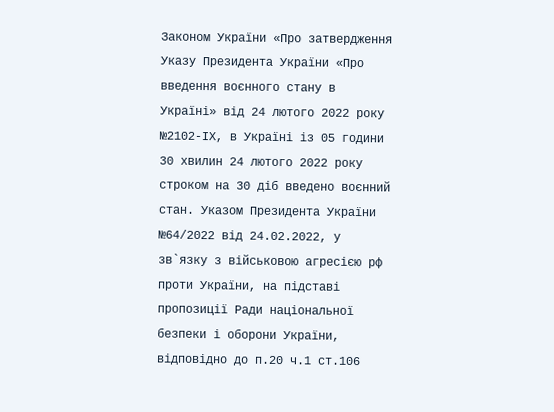Законом України «Про затвердження Указу Президента України «Про введення воєнного стану в Україні» від 24 лютого 2022 року №2102-ІХ, в Україні із 05 години 30 хвилин 24 лютого 2022 року строком на 30 діб введено воєнний стан. Указом Президента України №64/2022 від 24.02.2022, у зв`язку з військовою агресією рф проти України, на підставі пропозиції Ради національної безпеки і оборони України, відповідно до п.20 ч.1 ст.106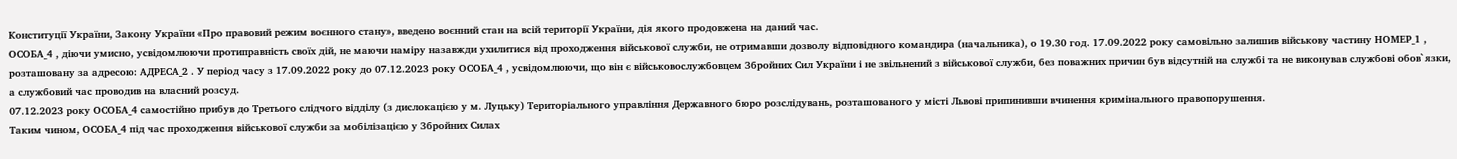Конституції України, Закону України «Про правовий режим воєнного стану», введено воєнний стан на всій території України, дія якого продовжена на даний час.
ОСОБА_4 , діючи умисно, усвідомлюючи протиправність своїх дій, не маючи наміру назавжди ухилитися від проходження військової служби, не отримавши дозволу відповідного командира (начальника), о 19.30 год. 17.09.2022 року самовільно залишив військову частину НОМЕР_1 , розташовану за адресою: АДРЕСА_2 . У період часу з 17.09.2022 року до 07.12.2023 року ОСОБА_4 , усвідомлюючи, що він є військовослужбовцем Збройних Сил України і не звільнений з військової служби, без поважних причин був відсутній на службі та не виконував службові обов`язки, а службовий час проводив на власний розсуд.
07.12.2023 року ОСОБА_4 самостійно прибув до Третього слідчого відділу (з дислокацією у м. Луцьку) Територіального управління Державного бюро розслідувань, розташованого у місті Львові припинивши вчинення кримінального правопорушення.
Таким чином, ОСОБА_4 під час проходження військової служби за мобілізацією у Збройних Силах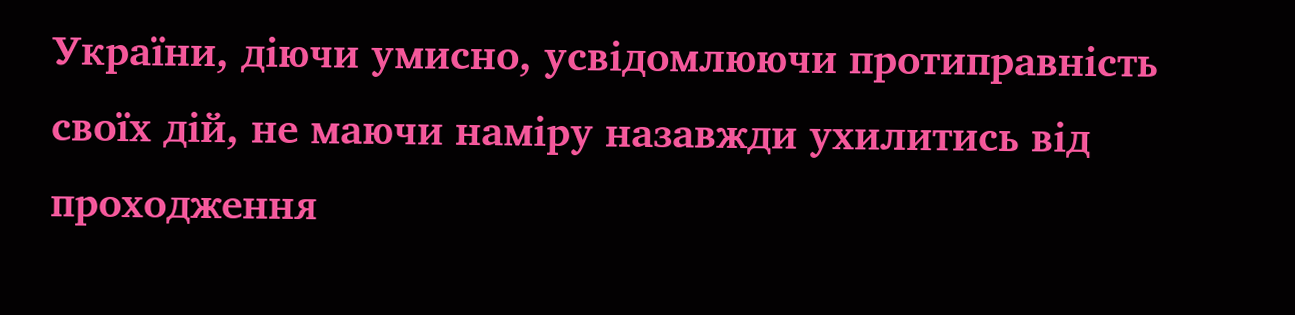України, діючи умисно, усвідомлюючи протиправність своїх дій, не маючи наміру назавжди ухилитись від проходження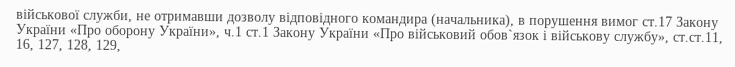військової служби, не отримавши дозволу відповідного командира (начальника), в порушення вимог ст.17 Закону України «Про оборону України», ч.1 ст.1 Закону України «Про військовий обов`язок і військову службу», ст.ст.11, 16, 127, 128, 129,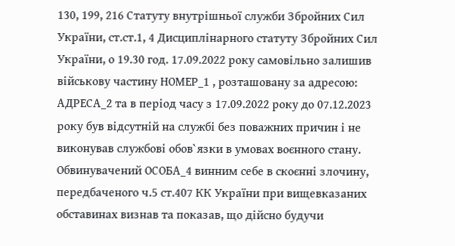130, 199, 216 Статуту внутрішньої служби Збройних Сил України, ст.ст.1, 4 Дисциплінарного статуту Збройних Сил України, о 19.30 год. 17.09.2022 року самовільно залишив військову частину НОМЕР_1 , розташовану за адресою: АДРЕСА_2 та в період часу з 17.09.2022 року до 07.12.2023 року був відсутній на службі без поважних причин і не виконував службові обов`язки в умовах воєнного стану.
Обвинувачений ОСОБА_4 винним себе в скоєнні злочину, передбаченого ч.5 ст.407 КК України при вищевказаних обставинах визнав та показав, що дійсно будучи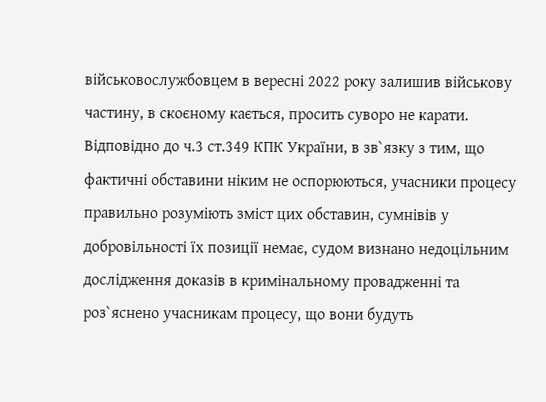військовослужбовцем в вересні 2022 року залишив військову частину, в скоєному кається, просить суворо не карати.
Відповідно до ч.3 ст.349 КПК України, в зв`язку з тим, що фактичні обставини ніким не оспорюються, учасники процесу правильно розуміють зміст цих обставин, сумнівів у добровільності їх позиції немає, судом визнано недоцільним дослідження доказів в кримінальному провадженні та роз`яснено учасникам процесу, що вони будуть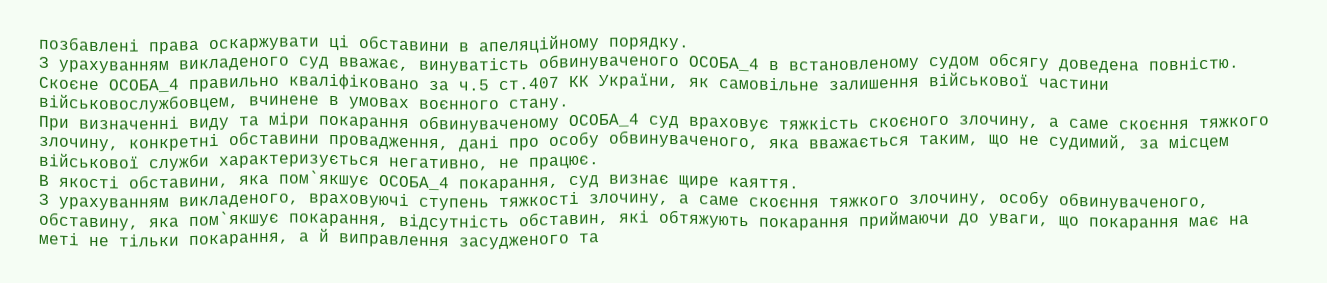позбавлені права оскаржувати ці обставини в апеляційному порядку.
З урахуванням викладеного суд вважає, винуватість обвинуваченого ОСОБА_4 в встановленому судом обсягу доведена повністю.
Скоєне ОСОБА_4 правильно кваліфіковано за ч.5 ст.407 КК України, як самовільне залишення військової частини військовослужбовцем, вчинене в умовах воєнного стану.
При визначенні виду та міри покарання обвинуваченому ОСОБА_4 суд враховує тяжкість скоєного злочину, а саме скоєння тяжкого злочину, конкретні обставини провадження, дані про особу обвинуваченого, яка вважається таким, що не судимий, за місцем військової служби характеризується негативно, не працює.
В якості обставини, яка пом`якшує ОСОБА_4 покарання, суд визнає щире каяття.
З урахуванням викладеного, враховуючі ступень тяжкості злочину, а саме скоєння тяжкого злочину, особу обвинуваченого, обставину, яка пом`якшує покарання, відсутність обставин, які обтяжують покарання приймаючи до уваги, що покарання має на меті не тільки покарання, а й виправлення засудженого та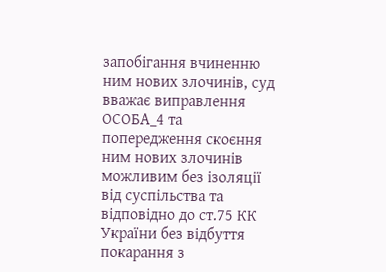запобігання вчиненню ним нових злочинів, суд вважає виправлення ОСОБА_4 та попередження скоєння ним нових злочинів можливим без ізоляції від суспільства та відповідно до ст.75 КК України без відбуття покарання з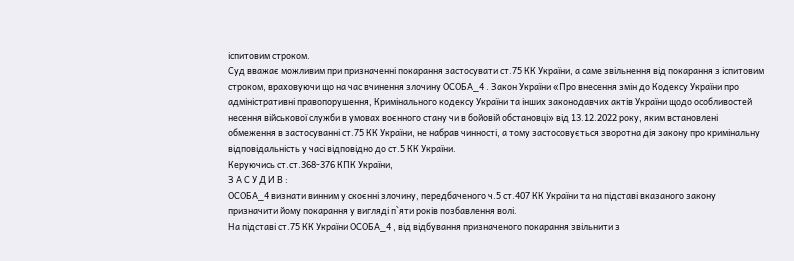іспитовим строком.
Суд вважає можливим при призначенні покарання застосувати ст.75 КК України, а саме звільнення від покарання з іспитовим строком, враховуючи що на час вчинення злочину ОСОБА_4 . Закон України «Про внесення змін до Кодексу України про адміністративні правопорушення, Кримінального кодексу України та інших законодавчих актів України щодо особливостей несення військової служби в умовах воєнного стану чи в бойовій обстановці» від 13.12.2022 року, яким встановлені обмеження в застосуванні ст.75 КК України, не набрав чинності, а тому застосовується зворотна дія закону про кримінальну відповідальність у часі відповідно до ст.5 КК України.
Керуючись ст.ст.368-376 КПК України,
З А С У Д И В :
ОСОБА_4 визнати винним у скоєнні злочину, передбаченого ч.5 ст.407 КК України та на підставі вказаного закону призначити йому покарання у вигляді п`яти років позбавлення волі.
На підставі ст.75 КК України ОСОБА_4 , від відбування призначеного покарання звільнити з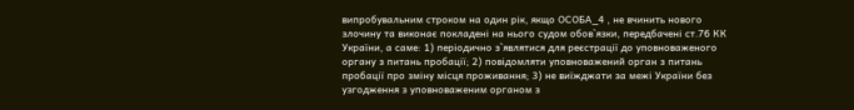випробувальним строком на один рік, якщо ОСОБА_4 , не вчинить нового злочину та виконає покладені на нього судом обов`язки, передбачені ст.76 КК України, а саме: 1) періодично з`являтися для реєстрації до уповноваженого органу з питань пробації; 2) повідомляти уповноважений орган з питань пробації про зміну місця проживання; 3) не виїжджати за межі України без узгодження з уповноваженим органом з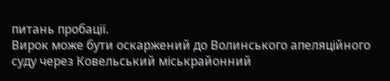питань пробації.
Вирок може бути оскаржений до Волинського апеляційного суду через Ковельський міськрайонний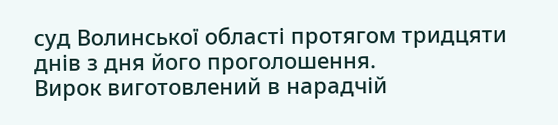суд Волинської області протягом тридцяти днів з дня його проголошення.
Вирок виготовлений в нарадчій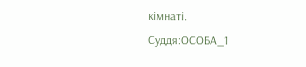кімнаті.
Суддя:ОСОБА_1